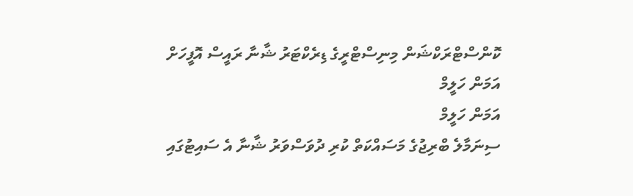ކޮންސްޓްރަކްޝަން މިނިސްޓްރީގެ ޑިރެކްޓަރު ޝާނާ ރައީސް އޮފީހަށް
އަމަން ހަލީމް
އަމަން ހަލީމް
ސިނަމާލެ ބްރިޖުގެ މަސައްކަތް ކުރި ދުވަސްވަރު ޝާނާ އެ ސައިޓުގައި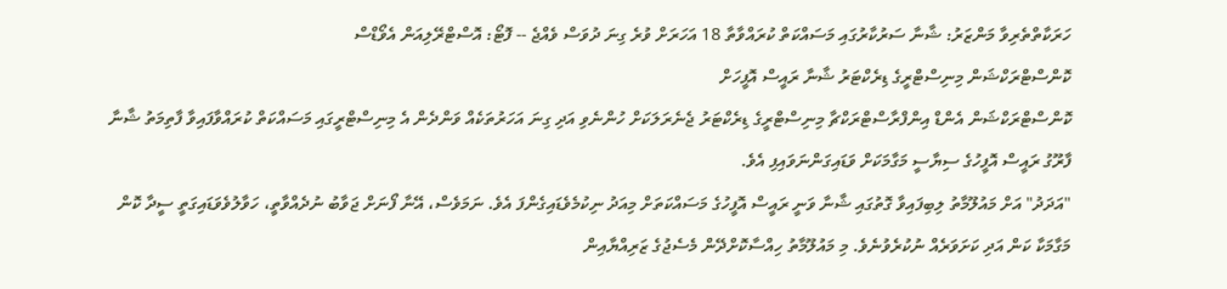ހަރަކާތްތެރިވާ މަންޒަރު: ޝާނާ ސަރުކާރުގައި މަސައްކަތް ކުރައްވާތާ 18 އަހަރަށް ވުރެ ގިނަ ދުވަސް ވެއްޖެ -- ފޮޓޯ: އޮސްޓްރޭލިއަން އެވޯޑްސް
ކޮންސްޓްރަކްޝަން މިނިސްޓްރީގެ ޑިރެކްޓަރު ޝާނާ ރައީސް އޮފީހަށް
ކޮންސްޓްރަކްޝަން އެންޑް އިންފްރާސްޓްރަކްޗާ މިނިސްޓްރީގެ ޑިރެކްޓަރު ޖެނެރަލަކަށް ހުންނެވި އަދި ގިނަ އަހަރުތަކެއް ވަންދެން އެ މިނިސްޓްރީގައި މަސައްކަތް ކުރައްވާފައިވާ ފާތިމަތު ޝާނާ ފާރޫގު ރައީސް އޮފީހުގެ ސިޔާސީ މަގާމަކަށް ވަޑައިގަންނަވައިފި އެވެ.
"އަދަދު" އަށް މައުލޫމާތު ލިބިފައިވާ ގޮތުގައި ޝާނާ ވަނީ ރައީސް އޮފީހުގެ މަސައްކަތަށް މިއަދު ނިކުމެވެޑައިގެންފަ އެވެ. ނަމަވެސް، އޭނާ ފޯނަށް ޖަވާބު ނުދެއްވާތީ، ހަވާލުވެވަޑައިގަތީ ސީދާ ކޮން މަގާމަކާ ކަން އަދި ކަށަވަރެއް ނުކުރެވުނެވެ. މި މައުލޫމާތު ހިއްސާކޮށްދޭން މެސެޖުގެ ޒަރިއްޔާއިން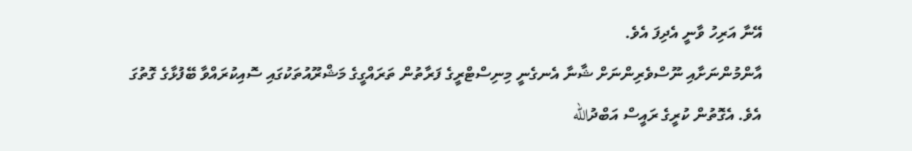އޭނާ އަރިހު ވާނީ އެދިފަ އެވެ.
އާންމުންނަށާއި ނޫސްވެރިންނަށް ޝާނާ އެނގެނީ މިނިސްޓްރީގެ ފަރާތުން ތަރައްގީގެ މަޝްރޫއުތަކުގައި ސޮއިކުރައްވާ ބޭފުޅާގެ ގޮތުގަ އެވެ. އެގޮތުން ކުރީގެ ރައީސް އަބްދުالله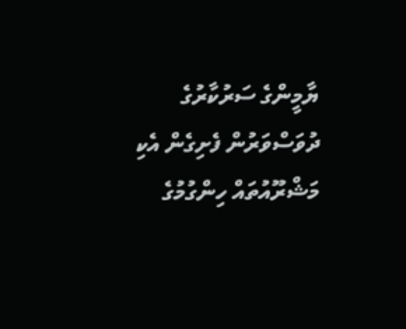ޔާމީންގެ ސަރުކާރުގެ ދުވަސްވަރުން ފެށިގެން އެކި މަޝްރޫއުތައް ހިންގުމުގެ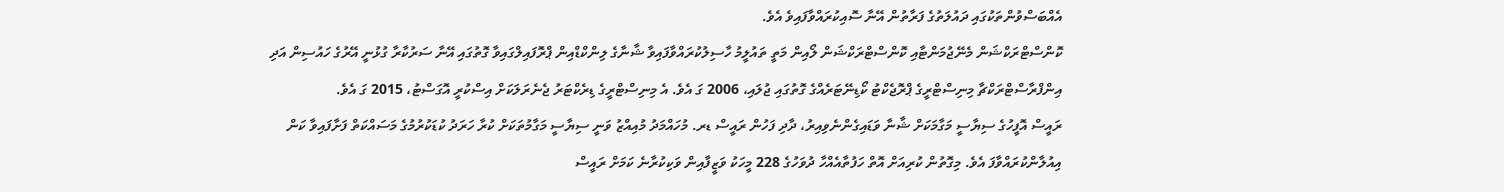އެއްބަސްވުންތަކުގައި ދައުލަތުގެ ފަރާތުން އޭނާ ސޮއިކުރައްވާފައިވެ އެވެ.
ކޮންސްޓްރަކްޝަން މެނޭޖުމަންޓާއި ކޮންސްޓްރަކްޝަން ލޯއިން މަތީ ތައުލީމު ހާސިލުކުރައްވާފައިވާ ޝާނާގެ ލިންކްޑްއިން ޕްރޮފައިލްގައިވާ ގޮތުގައި އޭނާ ސަރުކާރާ ގުޅުނީ އޭރުގެ ހައުސިން އަދި އިންފްރާސްޓްރަކްޗާ މިނިސްޓްރީގެ ޕްރޮޖެކްޓު ކޯޑިނޭޓަރެއްގެ ގޮތުގައި ޖުލައި، 2006 ގަ އެވެ. އެ މިނިސްޓްރީގެ ޑިރެކްޓަރު ޖެނެރަލަކަށް އިސްކުރީ އޮގަސްޓު، 2015 ގަ އެވެ.
ރައީސް އޮފީހުގެ ސިޔާސީ މަގާމަކަށް ޝާނާ ވަޑައިގެންނެވިއިރު، ދާދި ފަހުން ރައީސް ޑރ. މުހައްމަދު މުއިއްޒު ވަނީ ސިޔާސީ މަގާމުތަކަށް ކުރާ ހަރަދު ކުޑަކުރުމުގެ މަސައްކަތް ފަށާފައިވާ ކަން އިއުލާންކުރައްވާފަ އެވެ. މިގޮތުން ކުރިއަށް އޮތް ހަފުތާއެއްހާ ދުވަހުގެ 228 މީހަކު ވަޒީފާއިން ވަކިކުރާނެ ކަމަށް ރައީސް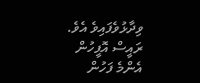ވިދާޅުވެފައިވެ އެވެ.
ރައީސް އޮފީހުން އެންމެ ފަހުން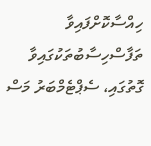ހިއްސާކޮށްފައިވާ ތަފާސްހިސާބުތަކުގައިވާ ގޮތުގައި، ސެޕްޓެމްބަރު މަސް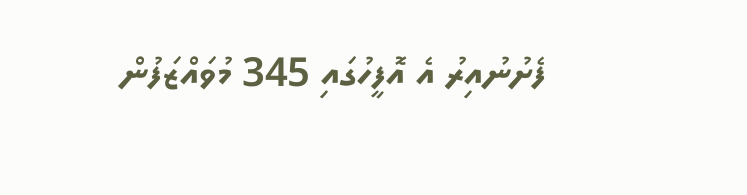ފެށުނުއިރު އެ އޮފީހުގައި 345 މުވައްޒަފުން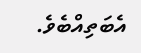އެބަތިއްބެވެ.